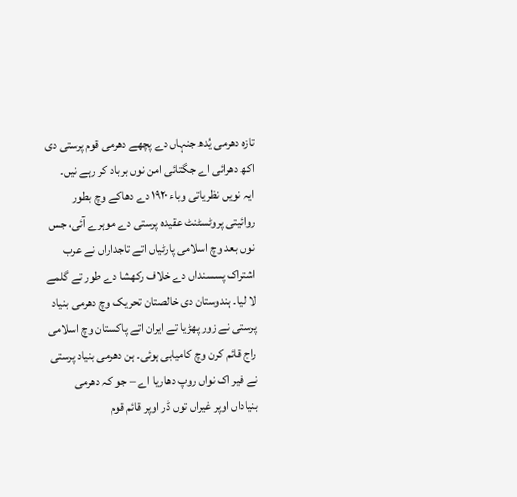تازہ دھرمی یُدھ جنہاں دے پچھے دھرمی قوم پرستی دی اکھ دھرائی اے جگتائی امن نوں برباد کر رہے نیں۔
ایہ نویں نظریاتی وباء ۱۹۲۰ دے دھاکے وچ بطور روائیتی پروٹسٹنٹ عقیدہ پرستی دے موہرے آئی، جس نوں بعد وچ اسلامی پارٹیاں اتے تاجداراں نے عرب اشتراک پسسنداں دے خلاف رکھشا دے طور تے گلمے لا لیا۔ ہندوستان دی خالصتان تحریک وچ دھرمی بنیاد پرستی نے زور پھڑیا تے ایران اتے پاکستان وچ اسلامی راج قائم کرن وچ کامیابی ہوئی۔ ہن دھرمی بنیاد پرستی نے فیر اک نواں روپ دھاریا اے – جو کہ دھرمی بنیاداں اوپر غیراں توں ڈر اوپر قائم قوم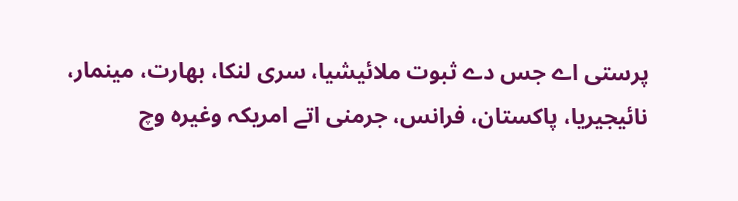پرستی اے جس دے ثبوت ملائیشیا، سری لنکا، بھارت، مینمار، نائیجیریا، پاکستان، فرانس، جرمنی اتے امریکہ وغیرہ وچ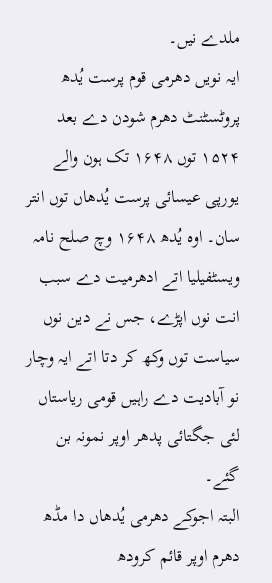ملدے نیں۔
ایہ نویں دھرمی قوم پرست یُدھ پروٹسٹنٹ دھرم شودن دے بعد ۱۵۲۴ توں ۱۶۴۸ تک ہون والے یورپی عیسائی پرست یُدھاں توں انتر سان۔ اوہ یُدھ ۱۶۴۸ وچ صلح نامہ ویسٹفیلیا اتے ادھرمیت دے سبب انت نوں اپڑے، جس نے دین نوں سیاست توں وکھ کر دتا اتے ایہ وچار نو آبادیت دے راہیں قومی ریاستاں لئی جگتائی پدھر اوپر نمونہ بن گئے۔
البتہ اجوکے دھرمی یُدھاں دا مڈھ دھرم اوپر قائم کرودھ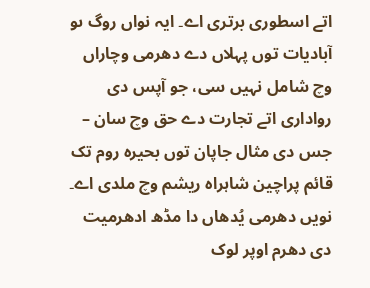اتے اسطوری برتری اے۔ ایہ نواں روگ ںو آبادیات توں پہلاں دے دھرمی وچاراں وچ شامل نہیں سی، جو آپس دی رواداری اتے تجارت دے حق وچ سان – جس دی مثال جاپان توں بحیرہ روم تک قائم پراچین شاہراہ ریشم وچ ملدی اے۔
نویں دھرمی یُدھاں دا مڈھ ادھرمیت دی دھرم اوپر لوک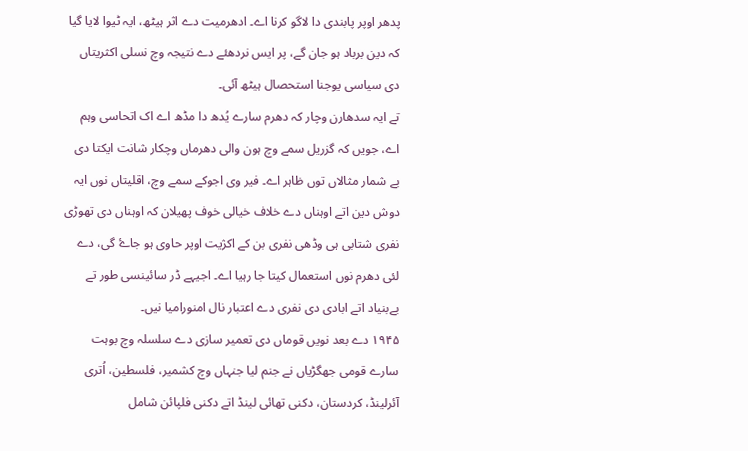پدھر اوپر پابندی دا لاگو کرنا اے۔ ادھرمیت دے اثر ہیٹھ، ایہ ٹیوا لایا گیا کہ دین برباد ہو جان گے، پر ایس نردھئے دے نتیجہ وچ نسلی اکثریتاں دی سیاسی یوجنا استحصال ہیٹھ آئی۔
تے ایہ سدھارن وچار کہ دھرم سارے یُدھ دا مڈھ اے اک اتحاسی وہم اے، جویں کہ گزریل سمے وچ ہون والی دھرماں وچکار شانت ایکتا دی بے شمار مثالاں توں ظاہر اے۔ فیر وی اجوکے سمے وچ، اقلیتاں نوں ایہ دوش دین اتے اوہناں دے خلاف خیالی خوف پھیلان کہ اوہناں دی تھوڑی نفری شتابی ہی وڈھی نفری بن کے اکژیت اوپر حاوی ہو جاۓ گی، دے لئی دھرم نوں استعمال کیتا جا رہیا اے۔ اجیہے ڈر سائینسی طور تے بےبنیاد اتے ابادی دی نفری دے اعتبار نال امنورامیا نیں۔
۱۹۴۵ دے بعد نویں قوماں دی تعمیر سازی دے سلسلہ وچ بوہت سارے قومی جھگڑیاں نے جنم لیا جنہاں وچ کشمیر، فلسطین، اُتری آئرلینڈ، کردستان، دکنی تھائی لینڈ اتے دکنی فلپائن شامل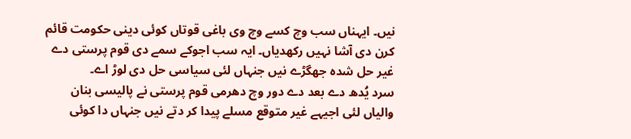نیں۔ ایہناں سب وچ کسے وچ وی باغی قوتاں کوئی دینی حکومت قائم کرن دی آشا نہیں رکھدیاں۔ ایہ سب اجوکے سمے دی قوم پرستی دے غیر حل شدہ جھگڑے نیں جنہاں لئی سیاسی حل دی لوڑ اے۔
سرد یُدھ دے بعد دے دور وچ دھرمی قوم پرستی نے پالیسی بنان والیاں لئی اجیہے غیر متوقع مسلے پیدا کر دتے نیں جنہاں دا کوئی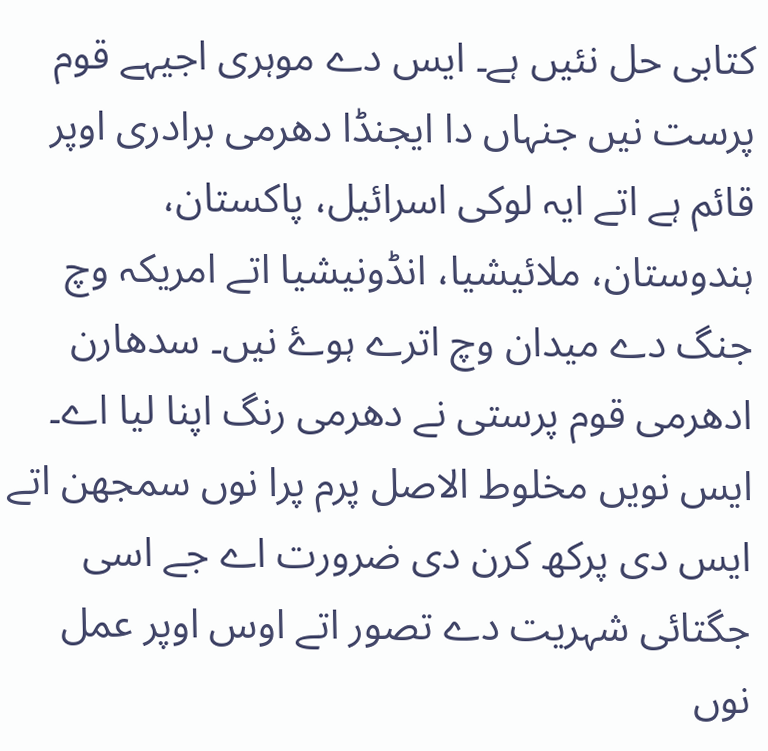کتابی حل نئیں ہے۔ ایس دے موہری اجیہے قوم پرست نیں جنہاں دا ایجنڈا دھرمی برادری اوپر قائم ہے اتے ایہ لوکی اسرائیل، پاکستان، ہندوستان، ملائیشیا، انڈونیشیا اتے امریکہ وچ جنگ دے میدان وچ اترے ہوۓ نیں۔ سدھارن ادھرمی قوم پرستی نے دھرمی رنگ اپنا لیا اے۔ ایس نویں مخلوط الاصل پرم پرا نوں سمجھن اتے ایس دی پرکھ کرن دی ضرورت اے جے اسی جگتائی شہریت دے تصور اتے اوس اوپر عمل نوں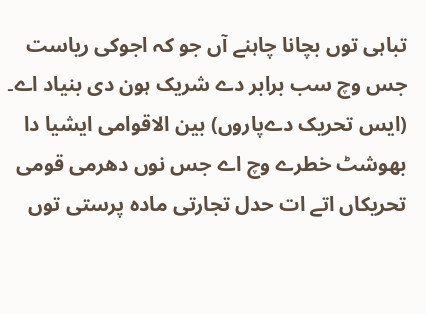تباہی توں بچانا چاہنے آں جو کہ اجوکی ریاست جس وچ سب برابر دے شریک ہون دی بنیاد اے۔
(ایس تحریک دےپاروں) بین الاقوامی ایشیا دا بھوشٹ خطرے وچ اے جس نوں دھرمی قومی تحریکاں اتے ات حدل تجارتی مادہ پرستی توں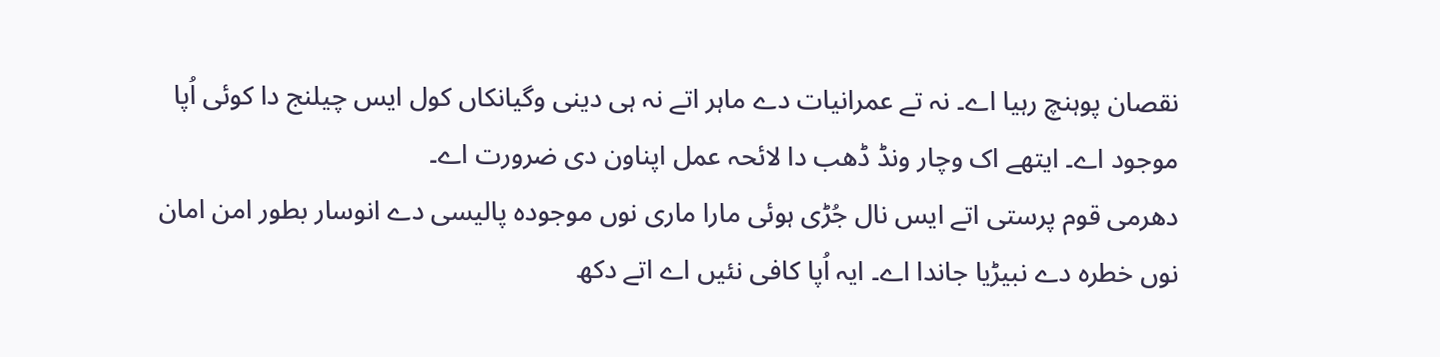نقصان پوہنچ رہیا اے۔ نہ تے عمرانیات دے ماہر اتے نہ ہی دینی وگیانکاں کول ایس چیلنج دا کوئی اُپا موجود اے۔ ایتھے اک وچار ونڈ ڈھب دا لائحہ عمل اپناون دی ضرورت اے۔
دھرمی قوم پرستی اتے ایس نال جُڑی ہوئی مارا ماری نوں موجودہ پالیسی دے انوسار بطور امن امان نوں خطرہ دے نبیڑیا جاندا اے۔ ایہ اُپا کافی نئیں اے اتے دکھ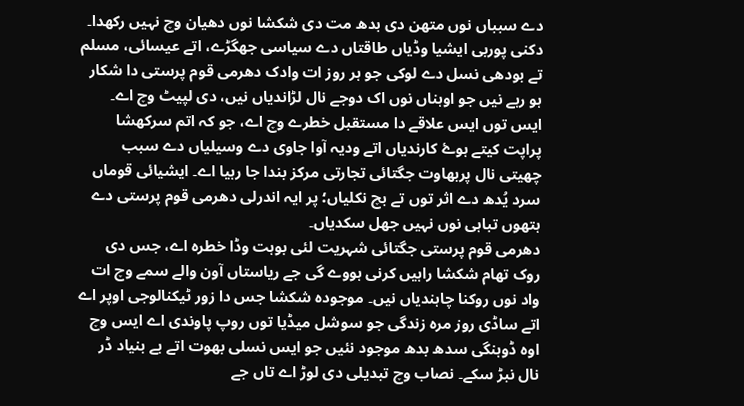دے سبباں نوں متھن دی بدھ مت دی شکشا نوں دھیان وچ نہیں رکھدا۔
دکنی پوربی ایشیا وڈیاں طاقتاں دے سیاسی جھگڑے، اتے عیسائی، مسلم تے بودھی نسل دے لوکی جو ہر روز ات وادک دھرمی قوم پرستی دا شکار ہو رہے نیں جو اوہناں نوں اک دوجے نال لڑاندیاں نیں، دی لپیٹ وچ اے۔ ایس توں ایس علاقے دا مستقبل خطرے وچ اے، جو کہ اتم سرکھشا پراپت کیتے ہوۓ کارندیاں اتے ودیہ آوا جاوی دے وسیلیاں دے سبب چھیتی نال پربھاوت جگتائی تجارتی مرکز بندا جا رہیا اے۔ ایشیائی قوماں سرد یُدھ دے اثر توں تے بچ نکلیاں؛ پر ایہ اندرلی دھرمی قوم پرستی دے ہتھوں تباہی نوں نہیں جھل سکدیاں۔
دھرمی قوم پرستی جگتائی شہریت لئی بوہت وڈا خطرہ اے، جس دی روک تھام شکشا راہیں کرنی ہووے گی جے ریاستاں آون والے سمے وچ ات واد نوں روکنا چاہندیاں نیں۔ موجودہ شکشا جس دا زور ٹیکنالوجی اوپر اے اتے ساڈی روز مرہ زندگی جو سوشل میڈیا توں روپ پاوندی اے ایس وچ اوہ ڈوہنگی سدھ بدھ موجود نئیں جو ایس نسلی بھوت اتے بے بنیاد ڈر نال نبڑ سکے۔ نصاب وچ تبدیلی دی لوڑ اے تاں جے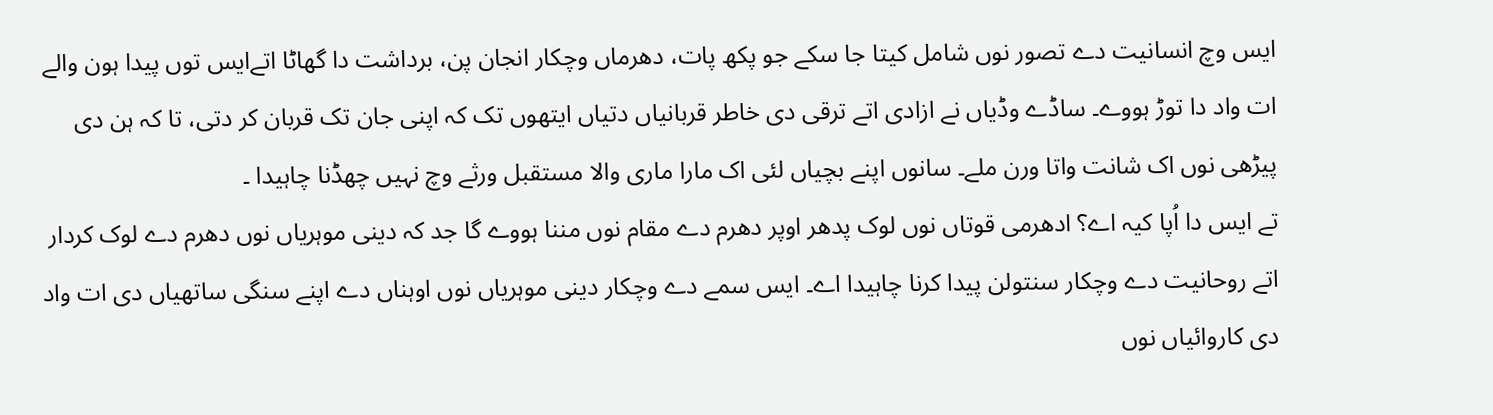ایس وچ انسانیت دے تصور نوں شامل کیتا جا سکے جو پکھ پات، دھرماں وچکار انجان پن، برداشت دا گھاٹا اتےایس توں پیدا ہون والے ات واد دا توڑ ہووے۔ ساڈے وڈیاں نے ازادی اتے ترقی دی خاطر قربانیاں دتیاں ایتھوں تک کہ اپنی جان تک قربان کر دتی، تا کہ ہن دی پیڑھی نوں اک شانت واتا ورن ملے۔ سانوں اپنے بچیاں لئی اک مارا ماری والا مستقبل ورثے وچ نہیں چھڈنا چاہیدا ۔
تے ایس دا اُپا کیہ اے؟ ادھرمی قوتاں نوں لوک پدھر اوپر دھرم دے مقام نوں مننا ہووے گا جد کہ دینی موہریاں نوں دھرم دے لوک کردار اتے روحانیت دے وچکار سنتولن پیدا کرنا چاہیدا اے۔ ایس سمے دے وچکار دینی موہریاں نوں اوہناں دے اپنے سنگی ساتھیاں دی ات واد دی کاروائیاں نوں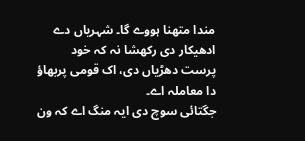مندا متھنا ہووے گا۔ شہریاں دے ادھیکار دی رکھشا نہ کہ خود پرست دھڑیاں دی، اک قومی پربھاؤ دا معاملہ اے۔
جگتائی سوچ دی ایہ منگ اے کہ ون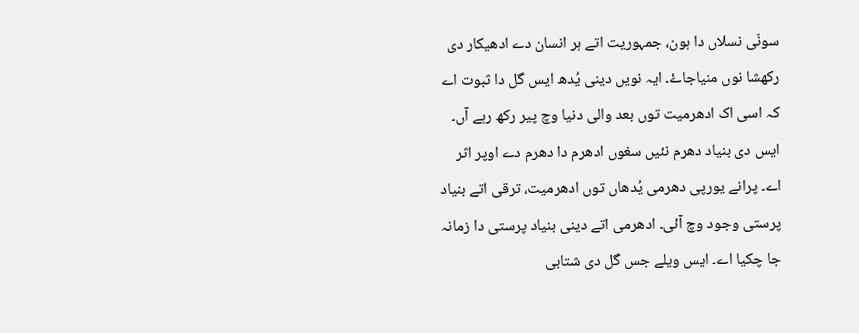سونّی نسلاں دا ہون، جمہوریت اتے ہر انسان دے ادھیکار دی رکھشا نوں منیاجاۓ۔ ایہ نویں دینی یُدھ ایس گل دا ثبوت اے کہ اسی اک ادھرمیت توں بعد والی دنیا وچ پیر رکھ رہے آں۔ ایس دی بنیاد دھرم نئیں سغوں ادھرم دا دھرم دے اوپر اثر اے۔ پرانے یورپی دھرمی یُدھاں توں ادھرمیت، ترقی اتے بنیاد پرستی وجود وچ آئی۔ ادھرمی اتے دینی بنیاد پرستی دا زمانہ جا چکیا اے۔ ایس ویلے جس گل دی شتابی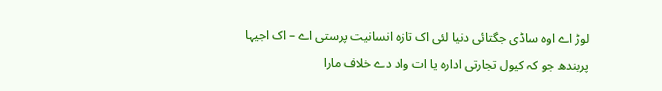لوڑ اے اوہ ساڈی جگتائی دنیا لئی اک تازہ انسانیت پرستی اے – اک اجیہا پربندھ جو کہ کیول تجارتی ادارہ یا ات واد دے خلاف مارا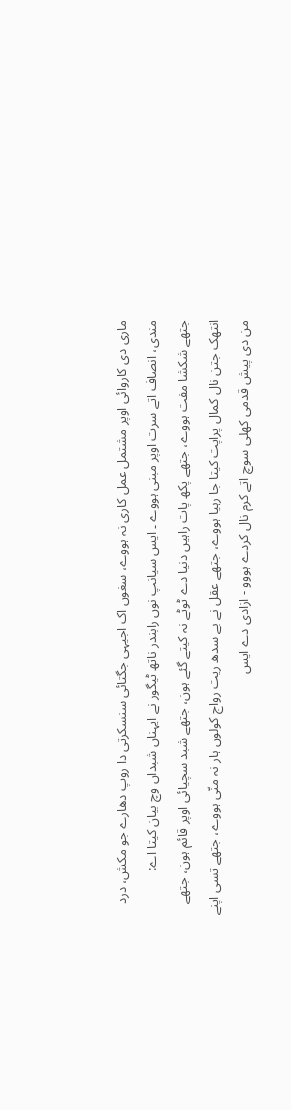ماری دی کاروائی اوپر مشتمل عمل کاری نہ ہووے، سغوں اک اجیہی جگتائی سنسکرتی دا روپ دھارے جو مکش، درد مندی، انصاف اتے سرت اوپر مبنی ہووے ۔ ایس سیانپ نوں رابندر ناتھ ٹیگور نے ایہناں شبداں وچ بیان کیتا اے:
جتھے شکشا مفت ہووے، جتھے پکھ پات راہیں دنیا دے ٹوٹے نہ کیتے گئے ہون، جتھے شبد سچیائی اوپر قائم ہون، جتھے انتھک جتن نال کمال پراپت کیتا جا رہیا ہووے، جتھے عقل نے بے سدھ ریت رواج کولوں ہار نہ منّی ہووے، جتھے تسی اپنے من دی پیش قدمی کھلی سوچ اتے کرم نال کردے ہووو - ازادی دے ایس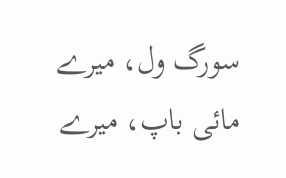سورگ ول، میرے مائی باپ، میرے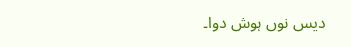دیس نوں ہوش دوا۔